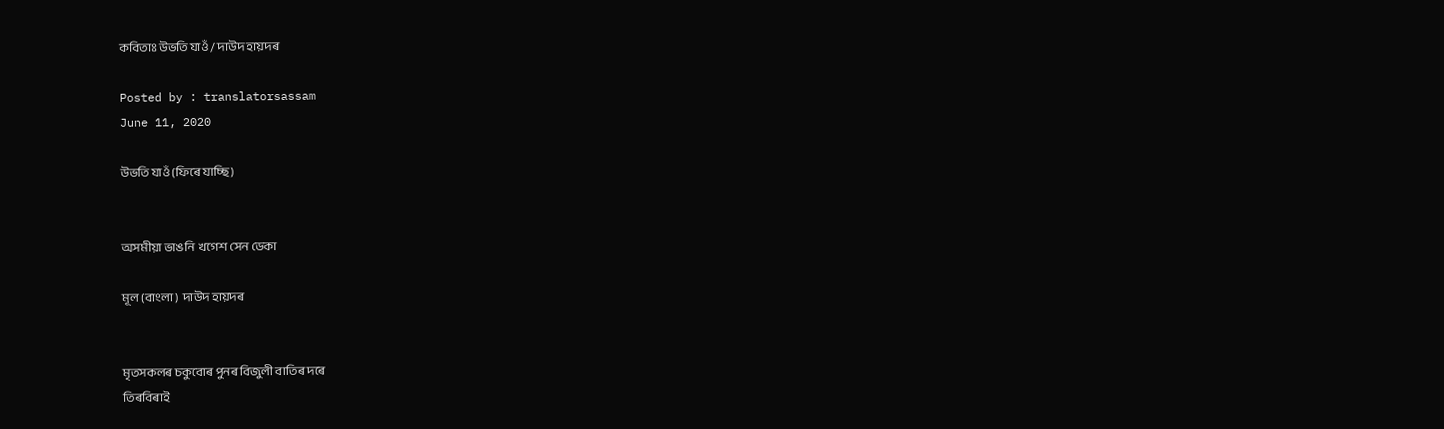কবিতাঃ উভতি যাওঁ / দাউদ হায়দৰ

Posted by : translatorsassam
June 11, 2020

উভতি যাওঁ (ফিৰে যাচ্ছি)


অসমীয়া ভাঙনি  খগেশ সেন ডেকা

মূল (বাংলা)  দাউদ হায়দৰ


মৃতসকলৰ চকুবোৰ পুনৰ বিজুলী বাতিৰ দৰে
তিৰবিৰাই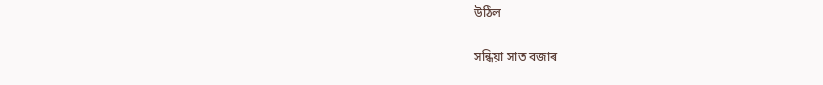উঠিল

সন্ধিয়া সাত বজাৰ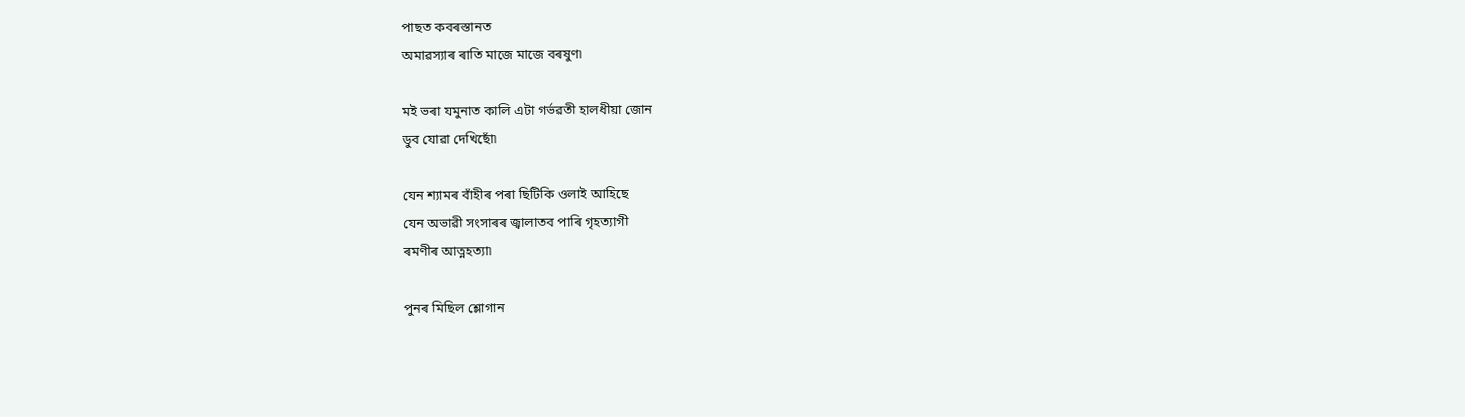পাছত কবৰস্তানত
অমাৱস্যাৰ ৰাতি মাজে মাজে বৰষুণ৷

মই ভৰা যমুনাত কালি এটা গৰ্ভৱতী হালধীয়া জোন
ডুব যোৱা দেখিছোঁ৷

যেন শ্যামৰ বাঁহীৰ পৰা ছিটিকি ওলাই আহিছে
যেন অভাৱী সংসাৰৰ জ্বালাতব পাৰি গৃহত্যাগী
ৰমণীৰ আত্নহত্যা৷

পুনৰ মিছিল শ্লোগান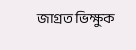জাগ্ৰত ভিক্ষুক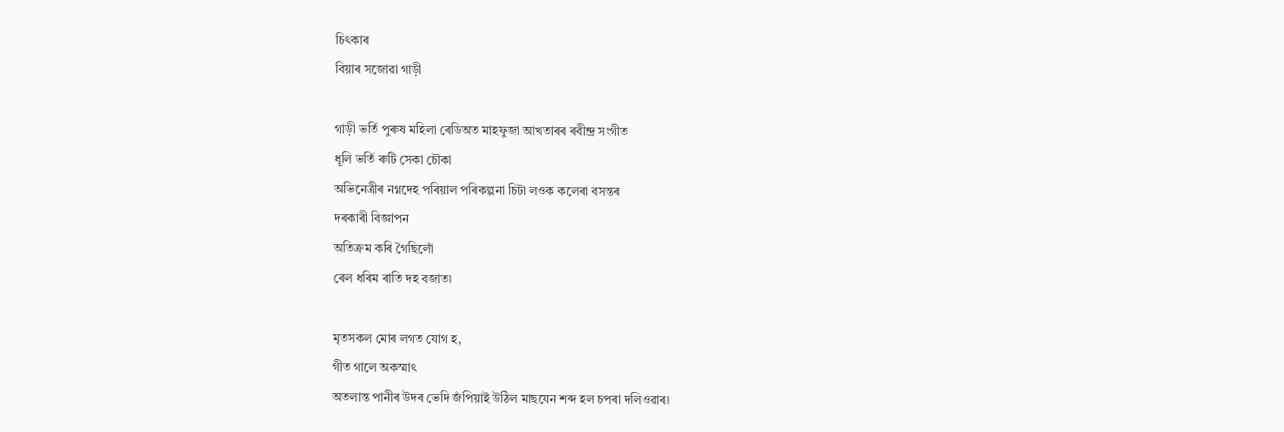চিৎকাৰ
বিয়াৰ সজোৱা গাড়ী

গাড়ী ভৰ্তি পুৰুষ মহিলা ৰেডিঅত মাহফুজা আখতাৰৰ ৰবীন্দ্ৰ সংগীত
ধূলি ভৰ্তি ৰুটি সেকা চৌকা
অভিনেত্ৰীৰ নগ্নদেহ পৰিয়াল পৰিকল্পনা চিটা লওক কলেৰা বসন্তৰ
দৰকাৰী বিজ্ঞাপন
অতিক্ৰম কৰি গৈছিলোঁ
ৰেল ধৰিম ৰাতি দহ বজাত৷

মৃতসকল মোৰ লগত যোগ হ,
গীত গালে অকস্মাৎ
অতলান্ত পানীৰ উদৰ ভেদি জঁপিয়াই উঠিল মাছযেন শব্দ হল চপৰা দলিওৱাৰ৷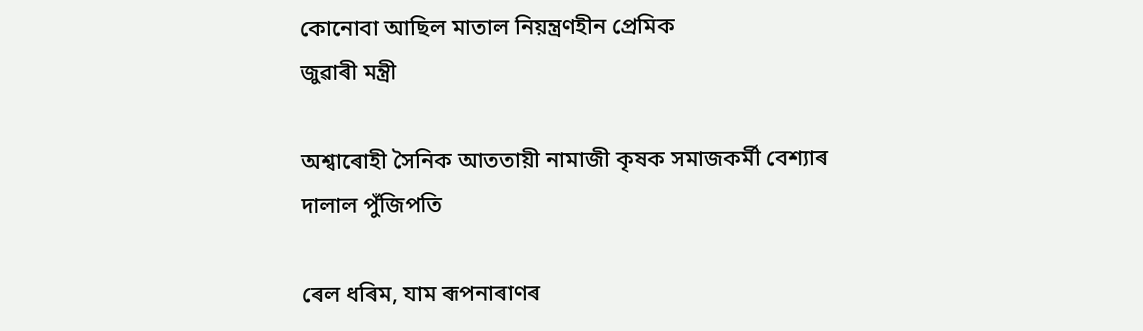কোনোবা আছিল মাতাল নিয়ন্ত্ৰণহীন প্ৰেমিক
জুৱাৰী মন্ত্ৰী

অশ্বাৰোহী সৈনিক আততায়ী নামাজী কৃষক সমাজকৰ্মী বেশ্যাৰ
দালাল পুঁজিপতি

ৰেল ধৰিম, যাম ৰূপনাৰাণৰ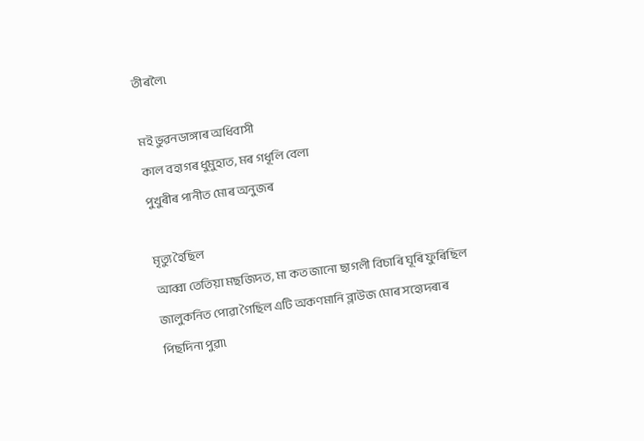তীৰলৈ৷

মই ভুৱনডাঙ্গাৰ অধিবাসী
কাল বহাগৰ ধুমুহাত, মৰ গধূলি বেলা
পুখুৰীৰ পানীত মোৰ অনুজৰ

মৃত্যু হৈছিল
আব্বা তেতিয়া মছজিদত, মা কত জানো ছাগলী বিচাৰি ঘূৰি ফুৰিছিল
জালুকনিত পোৱা গৈছিল এটি অকণমানি ব্লাউজ মোৰ সহোদৰাৰ
পিছদিনা পুৱা৷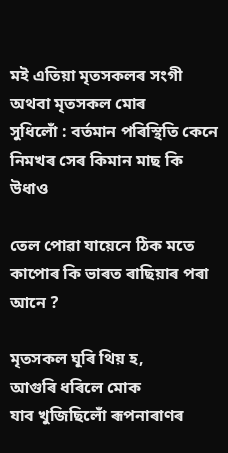মই এতিয়া মৃতসকলৰ সংগী অথবা মৃতসকল মোৰ
সুধিলোঁ : বৰ্তমান পৰিস্থিতি কেনে নিমখৰ সেৰ কিমান মাছ কি
উধাও

তেল পোৱা যায়েনে ঠিক মতে কাপোৰ কি ভাৰত ৰাছিয়াৰ পৰা আনে ?

মৃতসকল ঘূৰি থিয় হ,
আগুৰি ধৰিলে মোক
যাব খুজিছিলোঁ ৰূপনাৰাণৰ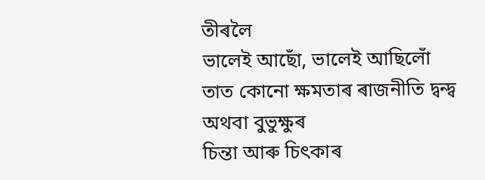তীৰলৈ
ভালেই আছোঁ, ভালেই আছিলোঁ
তাত কোনো ক্ষমতাৰ ৰাজনীতি দ্বন্দ্ব অথবা বুভুক্ষুৰ
চিন্তা আৰু চিৎকাৰ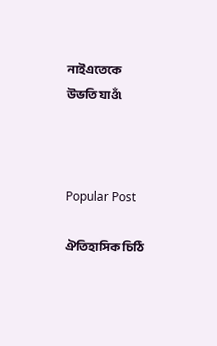নাইএতেকে
উভতি যাওঁ৷



Popular Post

ঐতিহাসিক চিঠি